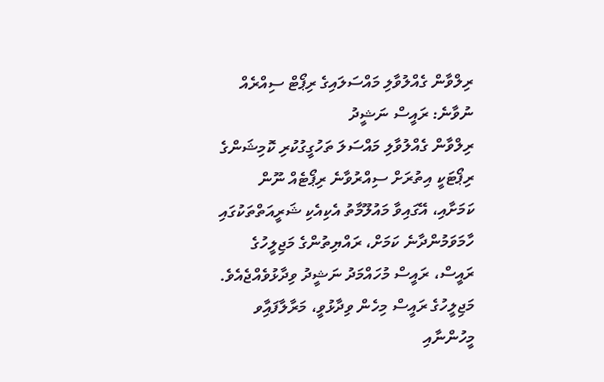ރިލްވާން ގެއްލުވާލި މައްސަލައިގެ ރިޕޯޓް ސިއްރެއް ނުވާނެ: ރައީސް ނަޝީދު
ރިލްވާން ގެއްލުވާލި މައްސަލަ ތަހުގީގުކުރި ކޮމިޝަންގެ ރިޕޯޓަކީ އިތުރަށް ސިއްރުވާނެ ރިޕޯޓެއް ނޫން ކަމަށާއި، އޭގައިވާ މައުލޫމާތު އެކިއެކި ޝަރީއަތްތަކުގައި ހާމަވަމުންދާނެ ކަމަށް، ރައްޔިތުންގެ މަޖިލީހުގެ ރައީސް، ރައީސް މުހައްމަދު ނަޝީދު ވިދާޅުވެއްޖެއެވެ.
މަޖިލީހުގެ ރައީސް މިހެން ވިދާޅުވީ، މަރާލާފައިާވ މީހުންނާއި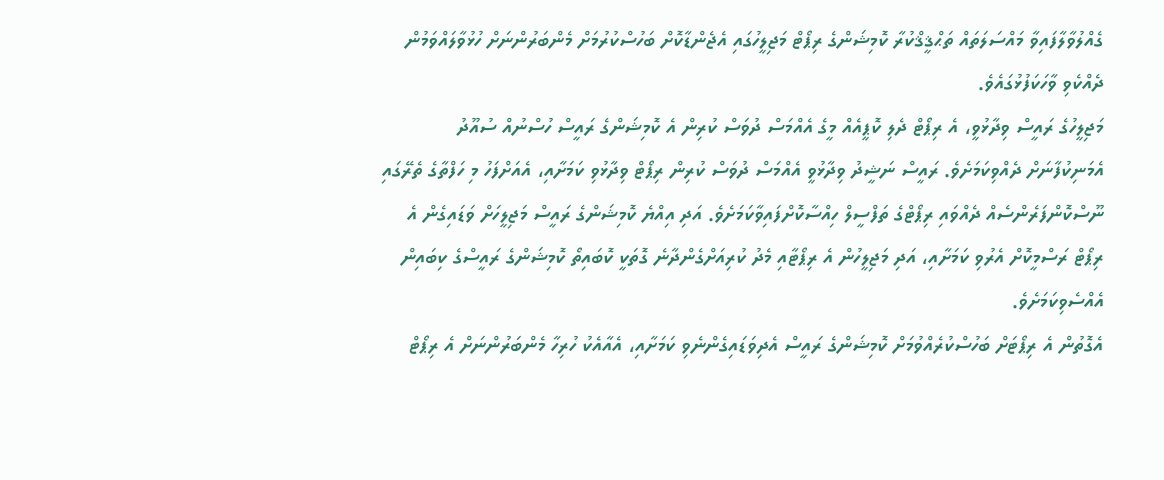ގެއްލުވާލާފައިވާ މައްސަލަތައް ތަޙްޤީޤްކުރާ ކޮމިޝަންގެ ރިޕޯޓް މަޖިލީހުގައި އެޖެންޑާކޮށް ބަހުސްކުރުމަށް މެންބަރުންނަށް ހުޅުވާލައްވަމުން ދެއްކެވި ވާހަކަފުޅުގައެވެ.
މަޖިލީހުގެ ރައީސް ވިދާޅުވީ، އެ ރިޕޯޓް ދެލި ކޮޕީއެއް މީގެ އެއްމަސް ދުވަސް ކުރިން އެ ކޮމިޝަންގެ ރައީސް ހުސްނުއް ސުއޫދު އެމަނިކުފާނަށް ދެއްވިކަމަށެވެ. ރައީސް ނަޝީދު ވިދާޅުވީ އެއްމަސް ދުވަސް ކުރިން ރިޕޯޓް ވިދާޅުވި ކަމަށާއި، އެއަށްފަހު މި ހަފްތާގެ ތެރޭގައި ނޫސްކޮންފަރެންސެއް ދެއްވައި ރިޕޯޓްގެ ތަފްސީލް ހިއްސާކޮށްފައިވާކަމަށެވެ. އަދި އިއްޔެ ކޮމިޝަންގެ ރައީސް މަޖިލީހަށް ވަޑައިގެން އެ ރިޕޯޓް ރަސްމީކޮށް އެރުވި ކަމަށާއި، އަދި މަޖިލީހުން އެ ރިޕޯޓާއި މެދު ކުރިއަށްގެންދާނެ ގޮތަކީ ކޮބައިތޯ ކޮމިޝަންގެ ރައީސްގެ ކިބައިން އެއްސެވިކަމަށެވެ.
އެގޮތުން އެ ރިޕޯޓަށް ބަހުސްކުރެއްވުމަށް ކޮމިޝަންގެ ރައީސް އެދިވަޑައިގެންނެވި ކަމަށާއި، އެއާއެކު ހުރިހާ މެންބަރުންނަށް އެ ރިޕޯޓް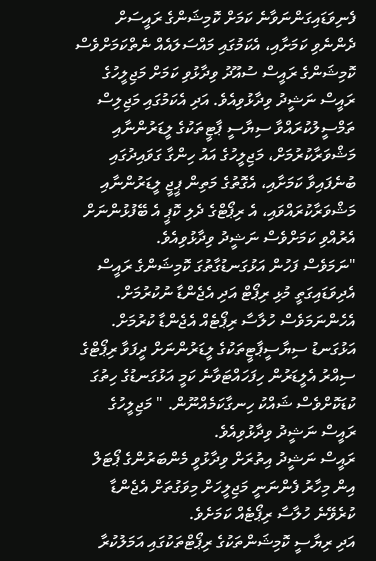ފެނިވަޑައިގަންނަވާނެ ކަމަށް ކޮމިޝަންގެ ރައީސަށް ދެންނެވި ކަމަށާއި، އެކަމުގައި މައްސަލައެއް ނެތްކަމަށްވެސް ކޮމިޝަންގެ ރައީސް ސުއޫދު ވިދާޅުވި ކަމަށް މަޖިލީހުގެ ރައީސް ނަޝީދު ވިދާޅުވިއެވެ. އަދި އެކަމުގައި މަޖިލިސް ތަމްސީލުކުރައްވާ ސިޔާސީ ޕާޓީތަކުގެ ލީޑަރުންނާއި މަޝްވަރާކުރުމަށް، މަޖިލީހުގެ އައު ހިންގާ ގަވައިދުގައި ބުނެފައިވާ ކަމަށާއި، އެގޮތުގެ މަތިން ޕީޖީ ލީޑަރުންނާއި މަޝްވަރާކުރައްވައި، އެ ރިޕޯޓްގެ ދެލި ކޮޕީ އެ ބޭފުޅުންނަށް އެރުއްވި ކަމަށްވެސް ނަޝީދު ވިދާޅުވިއެވެ.
"ނަމަވެސް ފަހުން އަޅުގަނޑުގާތުގަ ކޮމިޝަންގެ ރައީސް އެދިވަޑައިގަތީ މުޅި ރިޕޯޓް އަދި އެޖެންޑާ ނުކުރުމަށް. އެހެންނަމަވެސް ހުލާސާ ރިޕޯޓެއް އެޖެންޑާ ކުރުމަށް. އަޅުގަނޑު ސިޔާސީޕާޓީތަކުގެ ލީޑަރުންނަށް ދީފަވާ ރިޕޯޓްގެ ސިއްރު އެލީޑަރުން ހިފަހައްޓަވާނެ ކަމީ އަޅުގަނޑުގެ ހިތުގަ ކުޑަކޮށްވެސް ޝައްކު ހިނގާކަމެއްނޫން. " މަޖިލީހުގެ ރައީސް ނަޝީދު ވިދާޅުވިއެވެ.
ރައީސް ނަޝީދު އިތުރަށް ވިދާޅުވީ މެންބަރުންގެ ޕޯޓަލް އިން މިހާރު ފެންނަނީ މަޖިލީހަށް މިވަގުތަށް އެޖެންޑާ ކުރެވޭނެ ހުލާސާ ރިޕޯޓެއް ކަމަށެވެ.
އަދި ރިޔާސީ ކޮމިޝަންތަކުގެ ރިޕޯޓްތަކުގައި އަމަލުކުރާ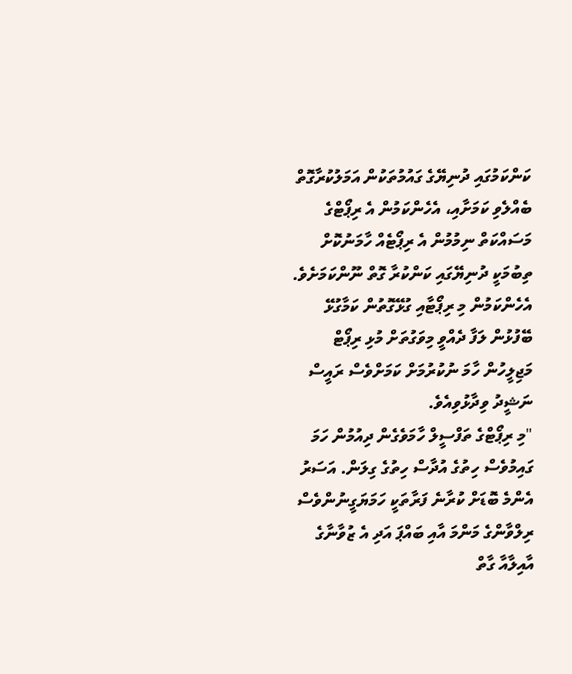ކަންކަމުގައި ދުނިޔޭގެ ގައުމުތަކުން އަމަލުކުރާގޮތް ބެއްލެވި ކަމަށާއި، އެހެންކަމުން އެ ރިޕޯޓްގެ މަސައްކަތް ނިމުމުން އެ ރިޕޯޓެއް ހާމަނުކޮށް ތިބުމަކީ ދުނިޔޭގައި ކަންކުރާ ގޮތް ނޫންކަމަށެވެ.
އެހެންކަމުން މި ރިޕޯޓާއި ގުޅޭގޮތުން ކަމާގުޅޭ ބޭފުޅުން ލަފާ ދެއްވީ މިވަގުތަށް މުޅި ރިޕޯޓް މަޖިލީހުން ހާމަ ނުކުރުމަށް ކަމަށްވެސް ރައީސް ނަޝީދު ވިދާޅުވިއެވެ.
"މި ރިޕޯޓްގެ ތަފްސީލް ހާމަވެގެން ދިއުމުން ހަމަ ގައިމުވެސް ހިތުގެ އުދާސް ހިތުގެ ގިލަން. އަސަރު އެންމެ ބޮޑަށް ކުރާނެ ފަރާތަކީ ހަމަޔަގީނުންވެސް ރިލްވާންގެ މަންމަ އާއި ބައްޕަ އަދި އެ ޒުވާނާގެ އާއިލާއާ ގާތް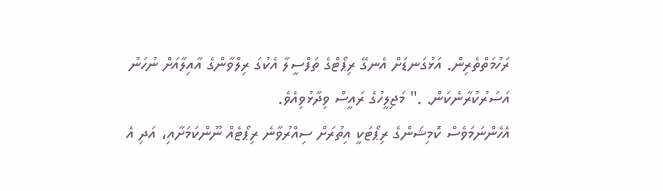ރަހުމަތްތެރިން. އަޅުގަނޑަށް އެނގޭ ރިޕޯޓްގެ ތަފްސީލާ އެކުގަ ރިލްވާންގެ އާއިލާއަށް ނުހަނު އަސަރުކުރާނެކަން. ." މަޖިލީހުގެ ރައީސް ވިދާޅުވިއެވެ.
އެހެންނަމަވެސް ކޮމިޝަންގެ ރިޕޯޓަކީ އިތުރަށް ސިއްރުވާނެ ރިޕޯޓެއް ނޫންކަމަށާއި، އަދި އެ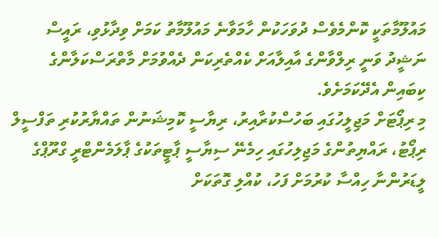މައުލޫމާތަކީ ކޮންމެވެސް ދުވަހަކުން ހާމަވާނެ މައުލޫމާތު ކަމަށް ވިދާޅުވި، ރައީސް ނަޝީދު ވަނީ ރިލްވާންގެ އާއިލާއަށް ކެއްތެރިކަން ދެއްވުމަށް މާތްރަސްކަލާންގެ ކިބައިން އެދޭކަމަށެވެ.
މި ރިޕޯޓަށް މަޖިލީހުގައި ބަހުސްކުރާއިރު، ރިޔާސީ ކޮމިޝަނުން ތައްޔާރުކުރި ތަފްސީލް ރިޕޯޓު، ރައްޔިތުންގެ މަޖިލިހުގައި ހިމެނޭ ސިޔާސީ ޕާޓީތަކުގެ ޕާލަމެންޓްރީ ގްރޫޕްގެ ލީޑަރުންނާ ހިއްސާ ކުރުމަށް ފަހު، ކުއްލި ގޮތަކަށް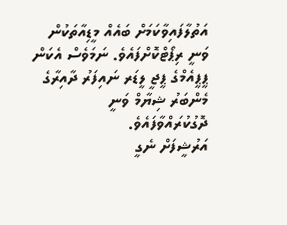އަތުލާފައިވާކަމަށް ބައެއް މީޑިއާތަކުން ވަނީ ރިޕޯޓްކޮށްފައެވެ. ނަމަވެސް އެކަން ޕީޕީއެމްގެ ޕީޖީ ލީޑަރ ނައިފަރު ދާއިރާގެ މެންބަރު ޝިޔާމް ވަނީ ދޮގުކުރައްވާފައެވެ.
އަރުޝީފަށް ނެގީ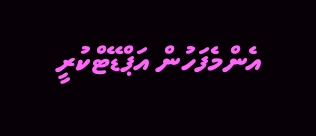އެންމެފަހުން އަޕްޑޭޓްކުރީ